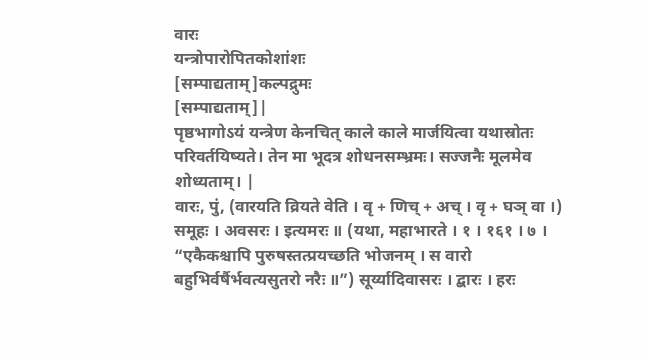वारः
यन्त्रोपारोपितकोशांशः
[सम्पाद्यताम्]कल्पद्रुमः
[सम्पाद्यताम्]|
पृष्ठभागोऽयं यन्त्रेण केनचित् काले काले मार्जयित्वा यथास्रोतः परिवर्तयिष्यते। तेन मा भूदत्र शोधनसम्भ्रमः। सज्जनैः मूलमेव शोध्यताम्। |
वारः, पुं, (वारयति व्रियते वेति । वृ + णिच् + अच् । वृ + घञ् वा ।) समूहः । अवसरः । इत्यमरः ॥ (यथा, महाभारते । १ । १६१ । ७ । “एकैकश्चापि पुरुषस्तत्प्रयच्छति भोजनम् । स वारो बहुभिर्वर्षैर्भवत्यसुतरो नरैः ॥”) सूर्य्यादिवासरः । द्बारः । हरः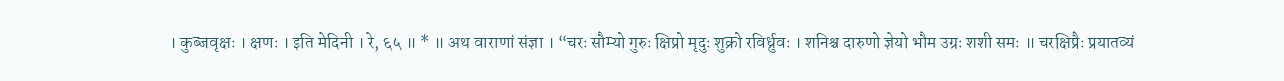। कुब्जवृक्षः । क्षणः । इति मेदिनी । रे, ६५ ॥ * ॥ अथ वाराणां संज्ञा । “चरः सौम्यो गुरुः क्षिप्रो मृदुः शुक्रो रविर्ध्रुवः । शनिश्च दारुणो ज्ञेयो भौम उग्रः शशी समः ॥ चरक्षिप्रैः प्रयातव्यं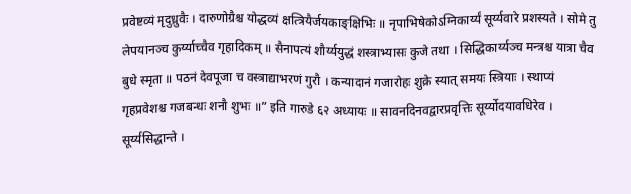प्रवेष्टव्यं मृदुध्रुवैः । दारुणोग्रैश्च योद्धव्यं क्षत्त्रियैर्जयकाङ्क्षिभिः ॥ नृपाभिषेकोऽग्निकार्य्यं सूर्य्यवारे प्रशस्यते । सोमे तु लेपयानञ्च कुर्य्याच्चैव गृहादिकम् ॥ सैनापत्यं शौर्य्ययुद्धं शस्त्राभ्यासः कुजे तथा । सिद्धिकार्य्यञ्च मन्त्रश्च यात्रा चैव बुधे स्मृता ॥ पठनं देवपूजा च वस्त्राद्याभरणं गुरौ । कन्यादानं गजारोहः शुक्रे स्यात् समयः स्त्रियाः । स्थाप्यं गृहप्रवेशश्च गजबन्धः शनौ शुभः ॥” इति गारुडे ६२ अध्यायः ॥ सावनदिनवद्वारप्रवृत्तिः सूर्य्योदयावधिरेव । सूर्य्यसिद्धान्ते ।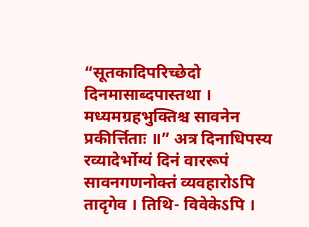“सूतकादिपरिच्छेदो दिनमासाब्दपास्तथा । मध्यमग्रहभुक्तिश्च सावनेन प्रकीर्त्तिताः ॥” अत्र दिनाधिपस्य रव्यादेर्भोग्यं दिनं वाररूपं सावनगणनोक्तं व्यवहारोऽपि तादृगेव । तिथि- विवेकेऽपि ।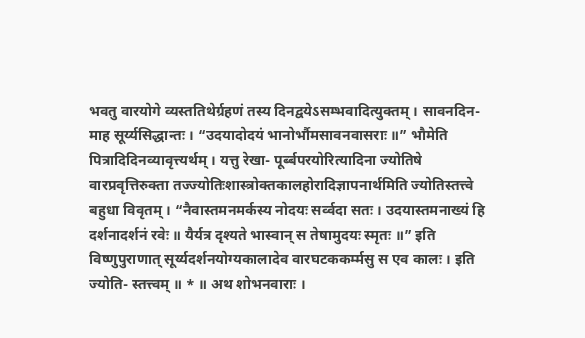भवतु वारयोगे व्यस्ततिथेर्ग्रहणं तस्य दिनद्वयेऽसम्भवादित्युक्तम् । सावनदिन- माह सूर्य्यसिद्धान्तः । “उदयादोदयं भानोर्भौमसावनवासराः ॥” भौमेति पित्रादिदिनव्यावृत्त्यर्थम् । यत्तु रेखा- पूर्ब्बपरयोरित्यादिना ज्योतिषे वारप्रवृत्तिरुक्ता तज्ज्योतिःशास्त्रोक्तकालहोरादिज्ञापनार्थमिति ज्योतिस्तत्त्वे बहुधा विवृतम् । “नैवास्तमनमर्कस्य नोदयः सर्व्वदा सतः । उदयास्तमनाख्यं हि दर्शनादर्शनं रवेः ॥ यैर्यत्र दृश्यते भास्वान् स तेषामुदयः स्मृतः ॥” इति विष्णुपुराणात् सूर्य्यदर्शनयोग्यकालादेव वारघटककर्म्मसु स एव कालः । इति ज्योति- स्तत्त्वम् ॥ * ॥ अथ शोभनवाराः ।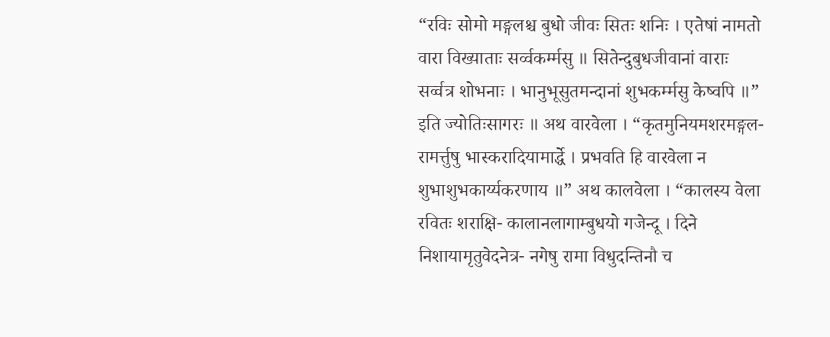“रविः सोमो मङ्गलश्च बुधो जीवः सितः शनिः । एतेषां नामतो वारा विख्याताः सर्व्वकर्म्मसु ॥ सितेन्दुबुधजीवानां वाराः सर्व्वत्र शोभनाः । भानुभूसुतमन्दानां शुभकर्म्मसु केष्वपि ॥” इति ज्योतिःसागरः ॥ अथ वारवेला । “कृतमुनियमशरमङ्गल- रामर्त्तुषु भास्करादियामार्द्धे । प्रभवति हि वारवेला न शुभाशुभकार्य्यकरणाय ॥” अथ कालवेला । “कालस्य वेला रवितः शराक्षि- कालानलागाम्बुधयो गजेन्दू । दिने निशायामृतुवेदनेत्र- नगेषु रामा विधुदन्तिनौ च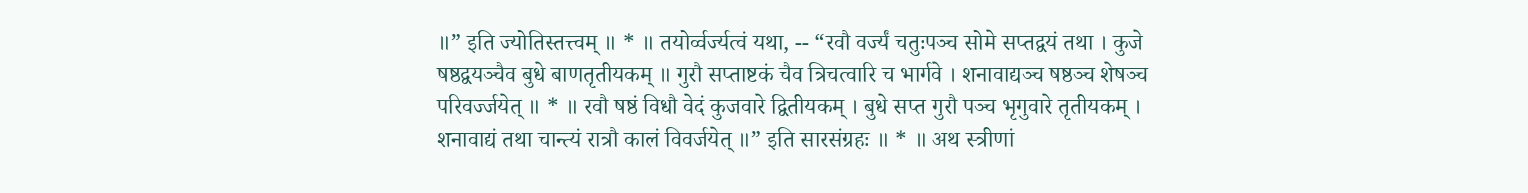॥” इति ज्योतिस्तत्त्वम् ॥ * ॥ तयोर्व्वर्ज्यत्वं यथा, -- “रवौ वर्ज्यं चतुःपञ्च सोमे सप्तद्वयं तथा । कुजे षष्ठद्वयञ्चैव बुधे बाणतृतीयकम् ॥ गुरौ सप्ताष्टकं चैव त्रिचत्वारि च भार्गवे । शनावाद्यञ्च षष्ठञ्च शेषञ्च परिवर्ज्जयेत् ॥ * ॥ रवौ षष्ठं विधौ वेदं कुजवारे द्वितीयकम् । बुधे सप्त गुरौ पञ्च भृगुवारे तृतीयकम् । शनावाद्यं तथा चान्त्यं रात्रौ कालं विवर्जयेत् ॥” इति सारसंग्रहः ॥ * ॥ अथ स्त्रीणां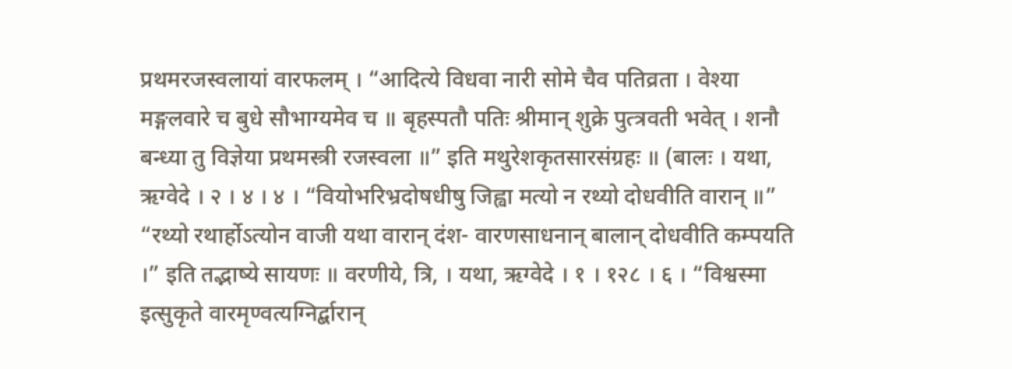प्रथमरजस्वलायां वारफलम् । “आदित्ये विधवा नारी सोमे चैव पतिव्रता । वेश्या मङ्गलवारे च बुधे सौभाग्यमेव च ॥ बृहस्पतौ पतिः श्रीमान् शुक्रे पुत्त्रवती भवेत् । शनौ बन्ध्या तु विज्ञेया प्रथमस्त्री रजस्वला ॥” इति मथुरेशकृतसारसंग्रहः ॥ (बालः । यथा, ऋग्वेदे । २ । ४ । ४ । “वियोभरिभ्रदोषधीषु जिह्वा मत्यो न रथ्यो दोधवीति वारान् ॥” “रथ्यो रथार्होऽत्योन वाजी यथा वारान् दंश- वारणसाधनान् बालान् दोधवीति कम्पयति ।” इति तद्भाष्ये सायणः ॥ वरणीये, त्रि, । यथा, ऋग्वेदे । १ । १२८ । ६ । “विश्वस्मा इत्सुकृते वारमृण्वत्यग्निर्द्बारान्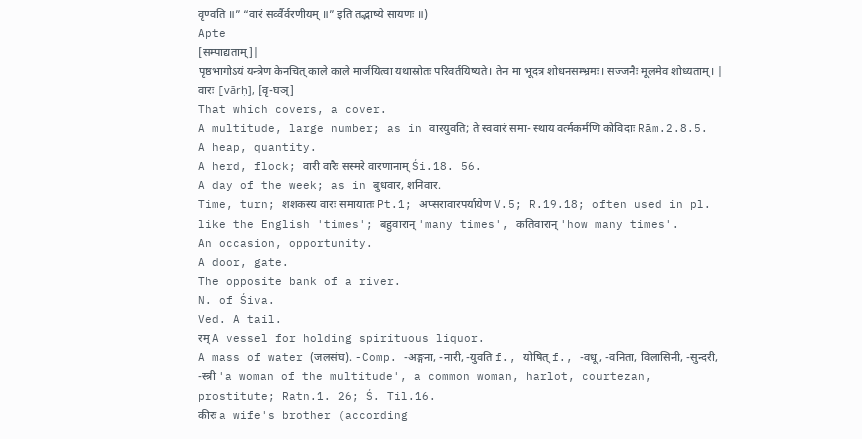वृण्वति ॥” “वारं सर्व्वैर्वरणीयम् ॥” इति तद्भाष्ये सायणः ॥)
Apte
[सम्पाद्यताम्]|
पृष्ठभागोऽयं यन्त्रेण केनचित् काले काले मार्जयित्वा यथास्रोतः परिवर्तयिष्यते। तेन मा भूदत्र शोधनसम्भ्रमः। सज्जनैः मूलमेव शोध्यताम्। |
वारः [vārḥ], [वृ-घञ्]
That which covers, a cover.
A multitude, large number; as in वारयुवति; ते स्ववारं समा- स्थाय वर्त्मकर्मणि कोविदाः Rām.2.8.5.
A heap, quantity.
A herd, flock; वारी वारैः सस्मरे वारणानाम् Śi.18. 56.
A day of the week; as in बुधवार, शनिवार.
Time, turn; शशकस्य वारः समायातः Pt.1; अप्सरावारपर्यायेण V.5; R.19.18; often used in pl. like the English 'times'; बहुवारान् 'many times', कतिवारान् 'how many times'.
An occasion, opportunity.
A door, gate.
The opposite bank of a river.
N. of Śiva.
Ved. A tail.
रम् A vessel for holding spirituous liquor.
A mass of water (जलसंघ). -Comp. -अङ्गना, -नारी, -युवति f., योषित् f., -वधू, -वनिता, विलासिनी, -सुन्दरी, -स्त्री 'a woman of the multitude', a common woman, harlot, courtezan, prostitute; Ratn.1. 26; Ś. Til.16.
कीरः a wife's brother (according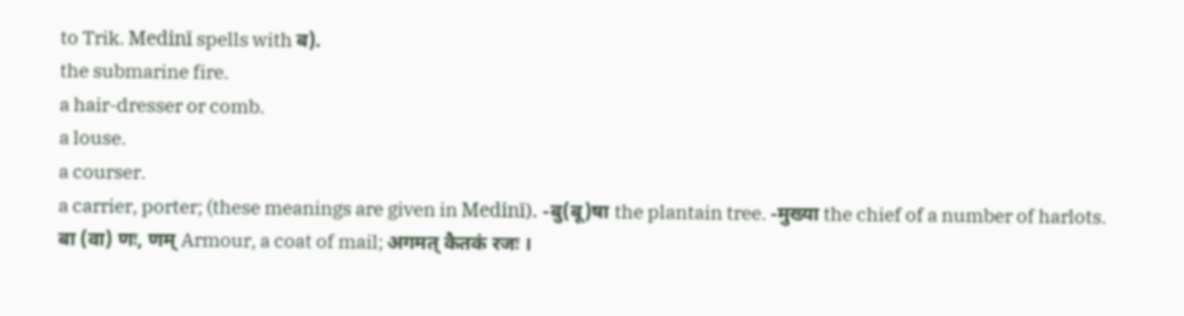to Trik. Medinī spells with ब).
the submarine fire.
a hair-dresser or comb.
a louse.
a courser.
a carrier, porter; (these meanings are given in Medinī). -बु(बू)षा the plantain tree. -मुख्या the chief of a number of harlots.
बा (वा) णः, णम् Armour, a coat of mail; अगमत् कैतकं रजः ।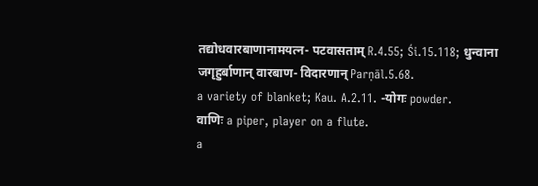तद्योधवारबाणानामयत्न- पटवासताम् R.4.55; Śi.15.118; धुन्वाना जगृहुर्बाणान् वारबाण- विदारणान् Parṇāl.5.68.
a variety of blanket; Kau. A.2.11. -योगः powder.
वाणिः a piper, player on a flute.
a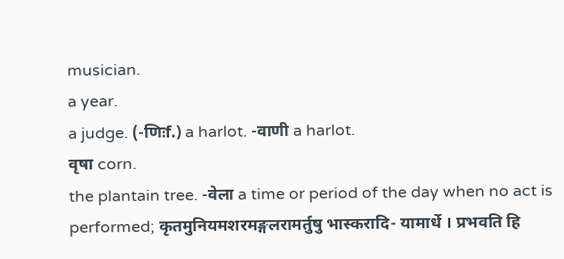musician.
a year.
a judge. (-णिःf.) a harlot. -वाणी a harlot.
वृषा corn.
the plantain tree. -वेला a time or period of the day when no act is performed; कृतमुनियमशरमङ्गलरामर्तुषु भास्करादि- यामार्धे । प्रभवति हि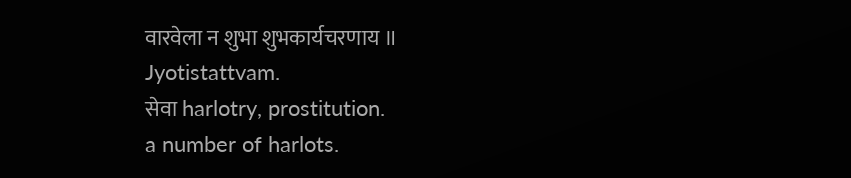वारवेला न शुभा शुभकार्यचरणाय ॥ Jyotistattvam.
सेवा harlotry, prostitution.
a number of harlots.